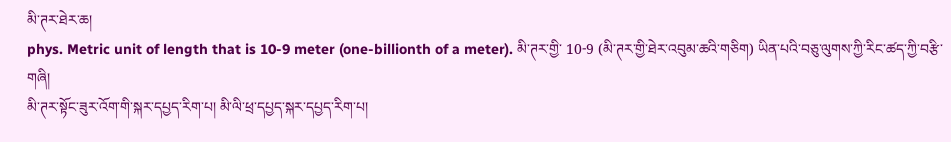མི་ཊར་ཐེར་ཆ།
phys. Metric unit of length that is 10-9 meter (one-billionth of a meter). མི་ཊར་གྱི་ 10-9 (མི་ཊར་གྱི་ཐེར་འབུམ་ཆའི་གཅིག) ཡིན་པའི་བཅུ་ལུགས་ཀྱི་རིང་ཚད་ཀྱི་བརྩི་གཞི།
མི་ཊར་སྟོང་ཟུར་འོག་གི་སྐར་དཔྱད་རིག་པ། མི་ལི་ཕྲ་དཔྱད་སྐར་དཔྱད་རིག་པ།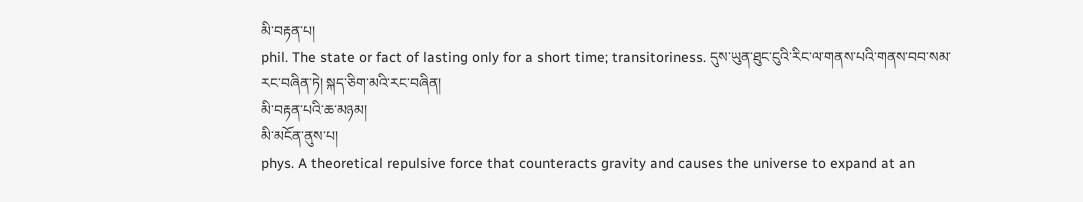མི་བརྟན་པ།
phil. The state or fact of lasting only for a short time; transitoriness. དུས་ཡུན་ཐུང་ངུའི་རིང་ལ་གནས་པའི་གནས་བབ་སམ་རང་བཞིན་ཏེ། སྐད་ཅིག་མའི་རང་བཞིན།
མི་བརྟན་པའི་ཆ་མཉམ།
མི་མངོན་ནུས་པ།
phys. A theoretical repulsive force that counteracts gravity and causes the universe to expand at an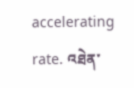accelerating rate. འཐེན་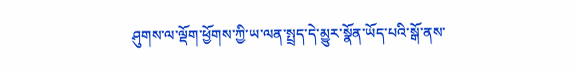ཤུགས་ལ་ལྡོག་ཕྱོགས་ཀྱི་ཡ་ལན་སྤྲད་དེ་མྱུར་སྣོན་ཡོད་པའི་སྒོ་ནས་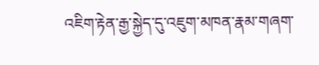འཇིག་རྟེན་རྒྱ་སྐྱེད་དུ་འཇུག་མཁན་རྣམ་གཞག་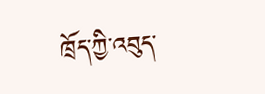ཁྲོད་ཀྱི་འབུད་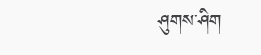ཤུགས་ཤིག